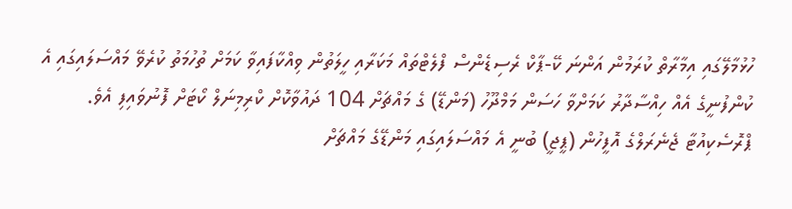ހުޅުމާލޭގައި އިމާރާތް ކުރަމުން އަންނަ ކޭ-ޕާކް ރެސިޑެންސް ފްލެޓްތައް މަކަރާއި ހީލަތުން ވިއްކާފައިވާ ކަމަށް ތުހުމަތު ކުރެވޭ މައްސަލައިގައި އެ ކުންފުނީގެ އެއް ހިއްސާދާރު ކަމަށްވާ ހަސަން މަމްދޫހު (މަންޑޭ) ގެ މައްޗަށް 104 ދައުވާކޮށް ކްރިމިނަލް ކޯޓަށް ފޮނުވައިފި އެވެ.
ޕްރޮސެކިއުޓާ ޖެނެރަލްގެ އޮފީހުން (ޕީޖީ) ބުނީ އެ މައްސަލައިގައި މަންޑޭގެ މައްޗަށް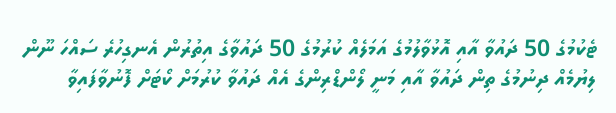ޓެކުމުގެ 50 ދައުވާ އާއި އޮޅުވާލުމުގެ އަމަލެއް ކުރުމުގެ 50 ދައުވާގެ އިތުރުން އެނގިހުރެ ސައްހަ ނޫން ލިޔުމެއް ދިނުމުގެ ތިން ދައުވާ އާއި މަނީ ލޯންޑްރިންގެ އެއް ދައުވާ ކުރުމަށް ކޯޓަށް ފޮނުވާފައިވާ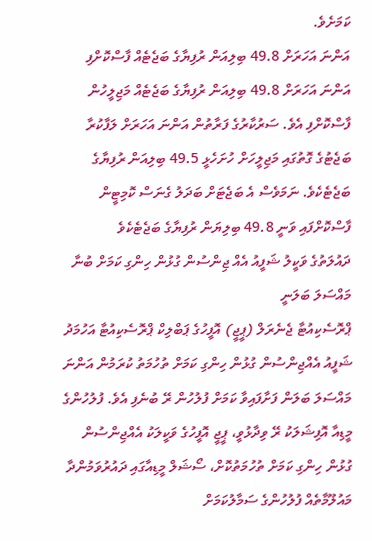ކަމަށެވެ.
އަންނަ އަހަރަށް 49.8 ބިލިއަން ރުފިޔާގެ ބަޖެޓެއް ފާސްކޮށްފި
އަންނަ އަހަރަށް 49.8 ބިލިއަން ރުފިޔާގެ ބަޖެޓެއް މަޖިލީހުން ފާސްކޮށްފި އެވެ. ސަރުކާރުގެ ފަރާތުން އަންނަ އަހަރަށް ލަފާކުރާ ބަޖެޓުގެ ގޮތުގައި މަޖިލީހަށް ހުށަހެޅީ 49.5 ބިލިއަން ރުފިޔާގެ ބަޖެޓެކެވެ. ނަމަވެސް އެ ބަޖެޓަށް ބަދަލު ގެނަސް ކޮމިޓީން ފާސްކޮށްފައި ވަނީ 49.8 ބިލިޔަން ރުފިޔާގެ ބަޖެޓެކެވެ
ދައުލަތުގެ ވަކީލު ޝަފީއު އެއް ޖިންސުން ގުޅުން ހިންގި ކަމަށް ބުނާ މައްސަލަ ބަލަނީ
ޕްރޮސެކިއުޓާ ޖެނެރަލް (ޕީޖީ) އޮފީހުގެ ޕަބްލިކް ޕްރޮސެކިއުޓާ އަހުމަދު ޝަފީއު އެއްޖިންސުން ގުޅުން ހިންގި ކަމަށް ތުހުމަތު ކުރަމުން އަންނަ މައްސަލަ ބަލަން ފަށާފައިވާ ކަމަށް ފުލުހުން ރޭ ބުނެފި އެވެ. ފުލުހުންގެ މީޑިއާ އޮފިޝަލަކު ރޭ ވިދާޅުވީ، ޕީޖީ އޮފީހުގެ ވަކީލަކު އެއްޖިންސުން ގުޅުން ހިންގި ކަމަށް ތުހުމަތުކޮށް، ސޯޝަލް މީޑިއާގައި ދައުރުވަމުންދާ މައުލޫމާތެއް ފުލުހުންގެ ސަމާލުކަމަށް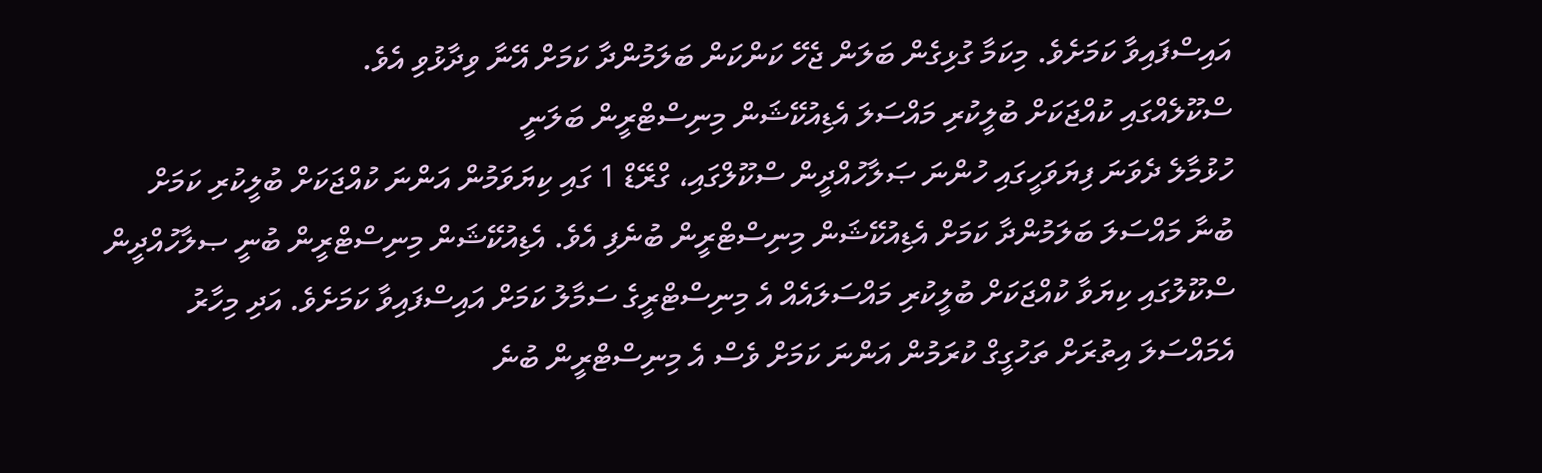އައިސްފައިވާ ކަމަށެވެ. މިކަމާ ގުޅިގެން ބަލަން ޖެހޭ ކަންކަން ބަލަމުންދާ ކަމަށް އޭނާ ވިދާޅުވި އެވެ.
ސްކޫލެއްގައި ކުއްޖަކަށް ބުލީކުރި މައްސަލަ އެޑިއުކޭޝަން މިނިސްޓްރީން ބަލަނީ
ހުޅުމާލެ ދެވަނަ ފިޔަވަހީގައި ހުންނަ ޞަލާހުއްދީން ސްކޫލްގައި، ގްރޭޑް 1 ގައި ކިޔަވަމުން އަންނަ ކުއްޖަކަށް ބުލީކުރި ކަމަށް ބުނާ މައްސަލަ ބަލަމުންދާ ކަމަށް އެޑިއުކޭޝަން މިނިސްޓްރީން ބުނެފި އެވެ. އެޑިއުކޭޝަން މިނިސްޓްރީން ބުނީ ޞލާހުއްދީން ސްކޫލުގައި ކިޔަވާ ކުއްޖަކަށް ބުލީކުރި މައްސަލައެއް އެ މިނިސްޓްރީގެ ސަމާލު ކަމަށް އައިސްފައިވާ ކަމަށެވެ. އަދި މިހާރު އެމައްސަލަ އިތުރަށް ތަހުގީގް ކުރަމުން އަންނަ ކަމަށް ވެސް އެ މިނިސްޓްރީން ބުނެ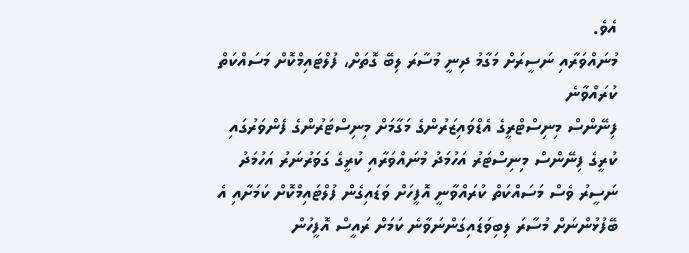އެވެ.
މުނައްވަރާއި ނަސީރަށް މަގާމު ދިނީ މުސާރަ ލިބޭ ގޮތަށް، ފުލްޓައިމްކޮށް މަސައްކަތް ކުރައްވާނެ
ފިނޭންސް މިނިސްޓްރީގެ އެޑްވައިޒަރުންގެ މަގާމަށް މިނިސްޓަރުންގެ ފެންވަރުގައި ކުރީގެ ފިނޭންސް މިނިސްޓަރު އަހުމަދު މުނައްވަރާއި ކުރީގެ ގަވަރުނަރު އަހުމަދު ނަސީރު ވެސް މަސައްކަތް ކުރައްވާނީ އޮފީހަށް ވަޑައިގެން ފުލްޓައިމްކޮށް ކަމަށާއި އެ ބޭފުޅުންނަށް މުސާރަ ލިބިވަޑައިގަންނަވާނެ ކަމަށް ރައީސް އޮފީހުން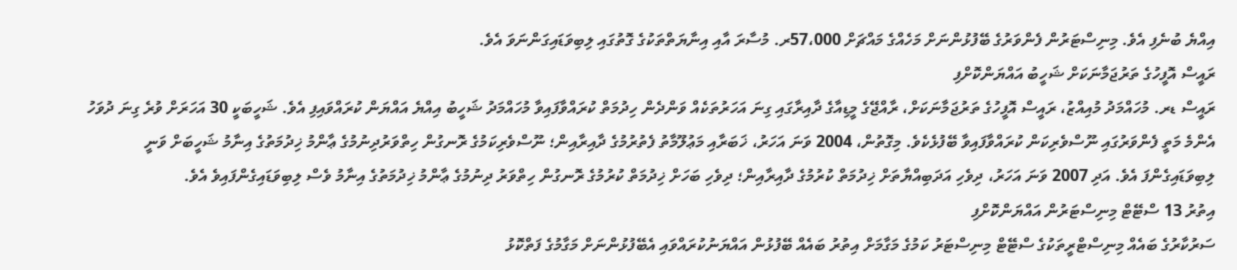އިއްޔެ ބުނެފި އެވެ. މިނިސްޓަރުން ފެންވަރުގެ ބޭފުޅުންނަށް މަހެއްގެ މައްޗަށް 57،000ރ. މުސާރަ އާއި އިނާޔަތްތަކުގެ ގޮތުގައި ލިބިވަޑައިގަންނަވަ އެވެ.
ރައީސް އޮފީހުގެ ތަރުޖަމާނަކަށް ޝަހީބު އައްޔަންކޮށްފި
ރައީސް ޑރ. މުހައްމަދު މުއިއްޒު، ރައީސް އޮފީހުގެ ތަރުޖަމާނަކަށް، ރާއްޖޭގެ މީޑިއާގެ ދާއިރާގައި ގިނަ އަހަރުތަކެއް ވަންދެން ހިދުމަތް ކުރައްވާފައިވާ މުހައްމަދު ޝަހީބު އިއްޔެ އައްޔަން ކުރައްވައިފި އެވެ. ޝަހީބަކީ 30 އަހަރަށް ވުރެ ގިނަ ދުވަހު އެންމެ މަތީ ފެންވަރުގައި ނޫސްވެރިކަން ކުރައްވާފައިވާ ބޭފުޅެކެވެ. މިގޮތުން، 2004 ވަނަ އަހަރު، ޚަބަރާއި މަޢުލޫމާތު ފެތުރުމުގެ ދާއިރާއިން؛ ނޫސްވެރިކަމުގެ ރޮނގުން ހިތްވަރުދިނުމުގެ ޢާންމު ޚިދުމަތުގެ އިނާމު ޝަހީބަށް ވަނީ ލިބިވަޑައިގެންފަ އެވެ. އަދި 2007 ވަނަ އަހަރު، ދިވެހި އަދަބިއްޔާތަށް ޚިދުމަތް ކުރުމުގެ ދާއިރާއިން؛ ދިވެހި ބަހަށް ޚިދުމަތް ކުރުމުގެ ރޮނގުން ހިތްވަރު ދިނުމުގެ ޢާންމު ޚިދުމަތުގެ އިނާމު ވެސް ލިބިވަޑައިގެންފައިވެ އެވެ.
އިތުރު 13 ސްޓޭޓް މިނިސްޓަރުން އައްޔަންކޮށްފި
ސަރުކާރުގެ ބައެއް މިނިސްޓްރީތަކުގެ ސްޓޭޓް މިނިސްޓަރު ކަމުގެ މަގާމަށް އިތުރު ބައެއް ބޭފުޅުން އައްޔަނުކުރައްވައި އެބޭފުޅުންނަށް މަގާމުގެ ފަތްކޮޅު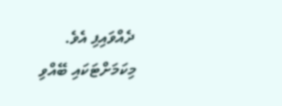ދެއްވައިފި އެވެ. މިކަމަށްޓަކައި ބޭއްވި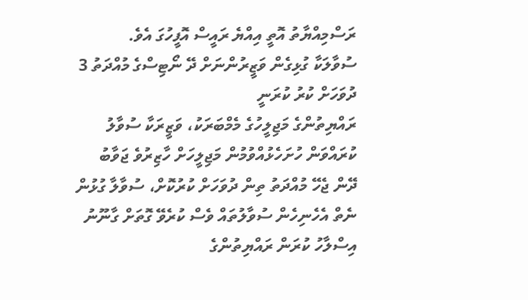ރަސްމިއްޔާތު އޮތީ އިއްޔެ ރައީސް އޮފީހުގަ އެވެ.
ސުވާލަކާ ގުޅިގެން ވަޒީރުންނަށް ދޭ ނޯޓިސްގެ މުއްދަތު 3 ދުވަހަށް ކުރު ކުރަނީ
ރައްޔިތުންގެ މަޖިލީހުގެ މެމްބަރަކު، ވަޒީރަކާ ސުވާލު ކުރައްވަން ހުށަހެޅުއްވުމުން މަޖިލީހަށް ހާޒިރުވެ ޖަވާބު ދޭން ޖެހޭ މުއްދަތު ތިން ދުވަހަށް ކުރުކޮށް، ސުވާލާ ގުޅުން ނެތް އެހެނިހެން ސުވާލުތައް ވެސް ކުރެވޭ ގޮތަށް ގާނޫނު އިސްލާހު ކުރަން ރައްޔިތުންގެ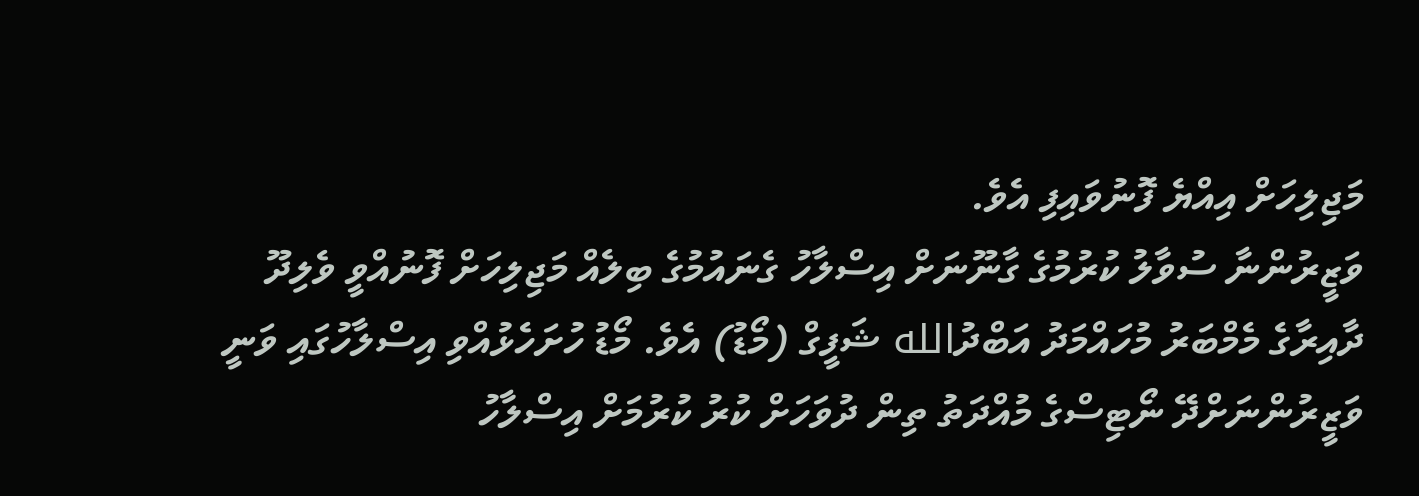މަޖިލިހަށް އިއްޔެ ފޮނުވައިފި އެވެ.
ވަޒީރުންނާ ސުވާލު ކުރުމުގެ ގާނޫނަށް އިސްލާހު ގެނައުމުގެ ބިލެއް މަޖިލިހަށް ފޮނުއްވީ ވެލިދޫ ދާއިރާގެ މެމްބަރު މުހައްމަދު އަބްދުالله ޝަފީގް (މޯޑު) އެވެ. މޯޑު ހުށަހެޅުއްވި އިސްލާހުގައި ވަނީ ވަޒީރުންނަށްދޭ ނޯޓިސްގެ މުއްދަތު ތިން ދުވަހަށް ކުރު ކުރުމަށް އިސްލާހު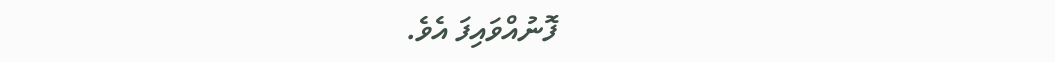ފޮނުއްވައިފަ އެވެ.